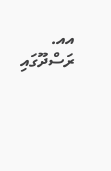އއ. ރަސްދޫގައި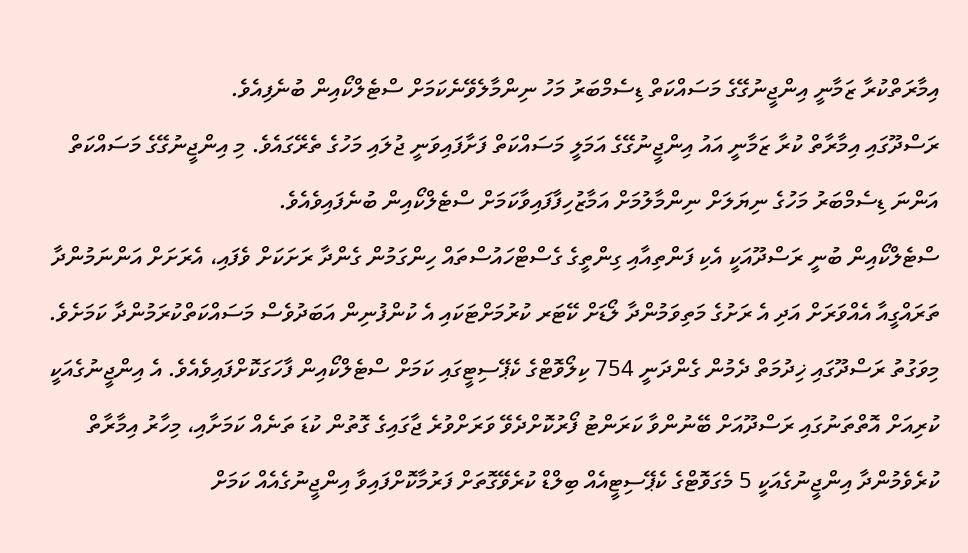އިމާރަތްކުރާ ޒަމާނީ އިންޖީނުގޭގެ މަސައްކަތް ޑިސެމްބަރު މަހު ނިންމާލެވޭނެކަމަށް ސްޓެލްކޯއިން ބުނެފިއެވެ.
ރަސްދޫގައި އިމާރާތް ކުރާ ޒަމާނީ އައު އިންޖީނުގޭގެ އަމަލީ މަސައްކަތް ފަށާފައިވަނީ ޖުލައި މަހުގެ ތެރޭގައެވެ. މި އިންޖީނުގޭގެ މަސައްކަތް އަންނަ ޑިސެމްބަރު މަހުގެ ނިޔަލަށް ނިންމާލުމަށް އަމާޒުހިފާފައިވާކަމަށް ސްޓެލްކޯއިން ބުނެފައިވެއެވެ.
ސްޓެލްކޯއިން ބުނީ ރަސްދޫއަކީ އެކި ފަންތިއާއި ގިންތީގެ ގެސްޓްހައުސްތައް ހިންގަމުން ގެންދާ ރަށަކަށް ވެފައި، އެރަށަށް އަންނަމުންދާ ތަރައްގީއާ އެއްވަރަށް އަދި އެ ރަށުގެ މަތިވަމުންދާ ލޯޑަށް ކޭޓަރ ކުރުމަށްޓަކައި އެ ކުންފުނިން އަބަދުވެސް މަސައްކަތްކުރަމުންދާ ކަމަށެވެ.
މިވަގުތު ރަސްދޫގައި ޚިދުމަތް ދެމުން ގެންދަނީ 754 ކިލޯވޮޓްގެ ކެޕޭސިޓީގައި ކަމަށް ސްޓެލްކޯއިން ފާހަގަކޮށްފައިވެއެވެ. އެ އިންޖީނުގެއަކީ ކުރިއަށް އޮތްތަނުގައި ރަސްދޫއަށް ބޭނުންވާ ކަރަންޓު ފޯރުކޮށްދެވޭ ވަރަށްވުރެ ޖާގައިގެ ގޮތުން ކުޑަ ތަނެއް ކަމަށާއި، މިހާރު އިމާރާތް ކުރެވެމުންދާ އިންޖީނުގެއަކީ 5 މެގަވޮޓްގެ ކެޕޭސިޓީއެއް ބިލްޑް ކުރެވޭގޮތަށް ފަރުމާކޮށްފައިވާ އިންޖީނުގެއެއް ކަމަށް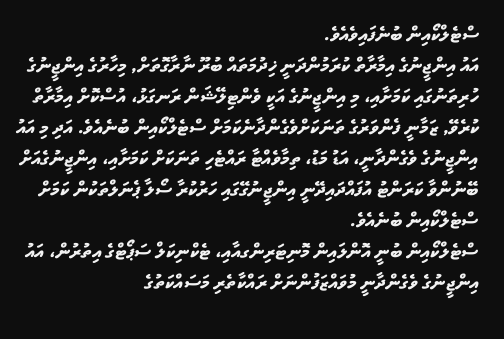ސްޓެލްކޯއިން ބުނެފައިވެއެވެ.
އައު އިންޖީނުގެ އިމާރާތް ކުރަމުންދަނީ ޚިދުމަތައް ބުރޫ ނާރާގޮތަށް, މިހާރުގެ އިންޖީނުގެ ހުރިތަނުގައި ކަމަށާއި، މި އިންޖީނުގެ އަކީ ވެންޓިލޭޝަން ރަނގަޅު، އުސްކޮށް އިމާރާތް ކުރެވޭ, ޒަމާނީ ފެންވަރުގެ ތަނަކަށްވެގެންދާނެކަމަށް ސްޓެލްކޯއިން ބުނެއެވެ. އަދި މި އައު އިންޖީނުގެ ވެގެންދާނީ، އަޑު މަޑު، ތިމާވެއްޓާ ރައްޓެހި ތަނަކަށް ކަމަށާއި، އިންޖީނުގެއަށް ބޭނުންވާ ކަރަންޓު އުފައްދައިދޭނީ އިންޖީނުގޭގައި ހަރުކުރާ ސޯލާ ޕެނަލްތަކުން ކަމަށް ސްޓެލްކޯއިން ބުނެއެވެ.
ސްޓެލްކޯއިން ބުނީ އޮންލައިން މޮނިޓަރިންގއާއި، ޓެކްނިކަލް ސަޕޯޓްގެ އިތުރުން، އައު އިންޖީނުގެ ވެގެންދާނީ މުވައްޒަފުންނަށް ރައްކާތެރި މަސައްކަތުގެ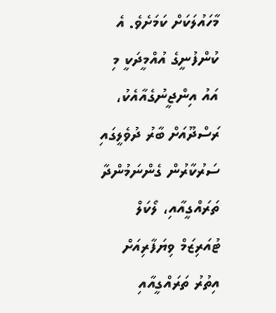މާހައުލަކަށް ކަމަށެވެ. އެ ކުންފުނީގެ އުއްމީދަކީ މި އައު އިންޖީނުގެއާއެކު، ރަސްދޫއަށް ބާރު ދުވެލީގައި ސަރުކާރުން ގެންނަމުންދާ ތަރައްގީއާއި، ލޯކަލް ޓުއަރިޒަމް ވިޔަފާރިއަށް އިތުރު ތަރައްގީއާއި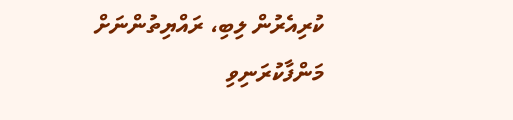ކުރިއެރުން ލިބި، ރައްޔިތުންނަށް މަންފާކުރަނިވި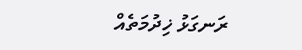ރަނގަޅު ޚިދުމަތެއް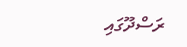ރަސްދޫގައި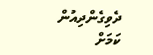ދެވިގެންދިއުން ކަމަށް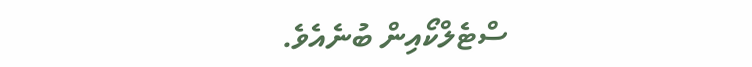ސްޓެލްކޯއިން ބުނެއެވެ.